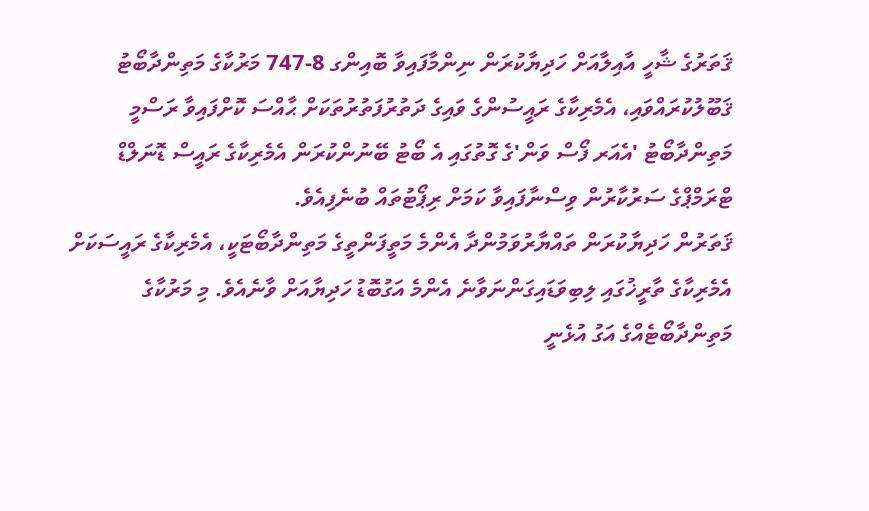ޤަތަރުގެ ޝާހީ އާއިލާއަށް ހަދިޔާކުރަން ނިންމާފައިވާ ބޮއިންގ 8-747 މަރުކާގެ މަތިންދާބޯޓު ޤަބޫލުކުރައްވައި، އެމެރިކާގެ ރައީސުންގެ ވައިގެ ދަތުރުފަތުރުތަކަށް ޙާއްސަ ކޮށްފައިވާ ރަސްމީ މަތިންދާބޯޓު 'އެއަރ ފޯސް ވަން'ގެ ގޮތުގައި އެ ބޯޓު ބޭނުންކުރަން އެމެރިކާގެ ރައީސް ޑޮނަލްޑް ޓްރަމްޕްގެ ސަރުކާރުން ވިސްނާފައިވާ ކަމަށް ރިޕޯޓުތައް ބުނެފިއެވެ.
ޤަތަރުން ހަދިޔާކުރަން ތައްޔާރުވަމުންދާ އެންމެ މަތީފަންތީގެ މަތިންދާބޯޓަކީ، އެމެރިކާގެ ރައީސަކަށް އެމެރިކާގެ ތާރީޚުގައި ލިބިވަޑައިގަންނަވާނެ އެންމެ އަގުބޮޑު ހަދިޔާއަށް ވާނެއެވެ. މި މަރުކާގެ މަތިންދާބޯޓެއްގެ އަގު އުޅެނީ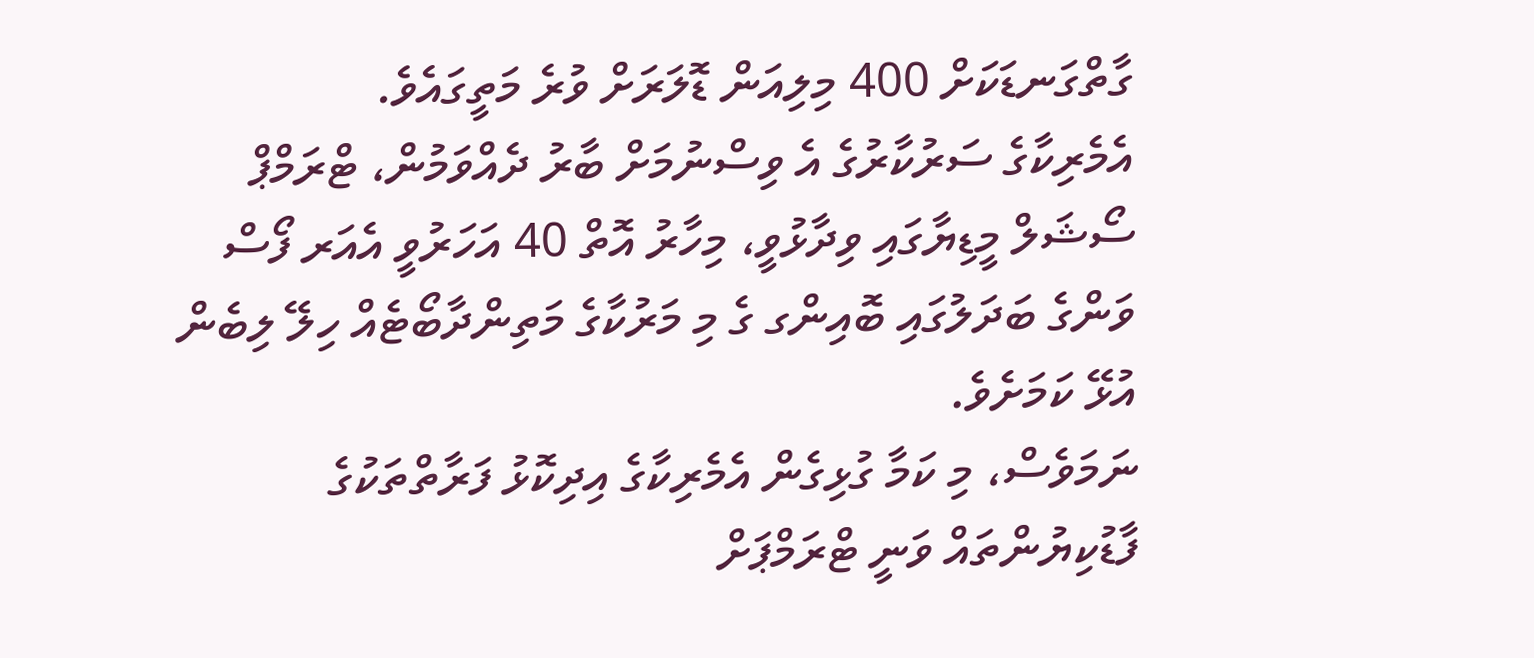ގާތްގަނޑަކަށް 400 މިލިއަން ޑޮލަރަށް ވުރެ މަތީގައެވެ.
އެމެރިކާގެ ސަރުކާރުގެ އެ ވިސްނުމަށް ބާރު ދެއްވަމުން، ޓްރަމްޕް ސޯޝަލް މީޑިޔާގައި ވިދާޅުވީ، މިހާރު އޮތް 40 އަހަރުވީ އެއަރ ފޯސް ވަންގެ ބަދަލުގައި ބޮއިންގ ގެ މި މަރުކާގެ މަތިންދާބޯޓެއް ހިލޭ ލިބެން އުޅޭ ކަމަށެވެ.
ނަމަވެސް، މި ކަމާ ގުޅިގެން އެމެރިކާގެ އިދިކޮޅު ފަރާތްތަކުގެ ފާޑުކިޔުންތައް ވަނީ ޓްރަމްޕަށް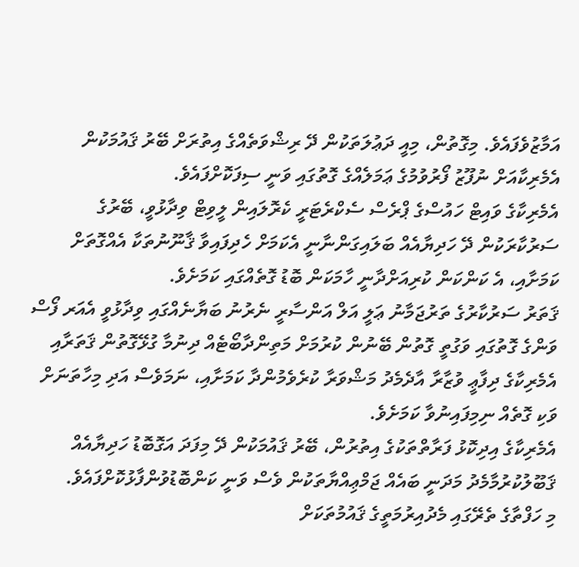އަމާޒުވެފައެވެ. މިގޮތުން، މިއީ ދަޢުލަތަކުން ދޭ ރިޝްވަތެއްގެ އިތުރަށް ބޭރު ޤައުމަކުން އެމެރިކާއަށް ނުފޫޒު ފޯރުވުމުގެ ޢަމަލެއްގެ ގޮތުގައި ވަނީ ސިފަކޮށްފައެވެ.
އެމެރިކާގެ ވައިޓް ހައުސްގެ ޕްރެސް ސެކްރެޓަރީ ކެރޮލައިން ލީވިޓް ވިދާޅުވީ، ބޭރުގެ ސަރުކާރަކުން ދޭ ހަދިޔާއެއް ބަލައިގަންނާނީ އެކަމަށް ހެދިފައިވާ ޤާނޫނުތަކާ އެއްގޮތަށް ކަމަށާއި، އެ ކަންކަން ކުރިއަށްދާނީ ހާމަކަން ބޮޑު ގޮތެއްގައި ކަމަށެވެ.
ޤަތަރު ސަރުކާރުގެ ތަރުޖަމާނު ޢަލީ އަލް އަންސާރީ ނެރުނު ބަޔާނެއްގައި ވިދާޅުވީ އެއަރ ފޯސް ވަންގެ ގޮތުގައި ވަގުތީ ގޮތުން ބޭނުން ކުރުމަށް މަތިންދާބޯޓެއް ދިނުމާ ގުޅޭގޮތުން ޤަތަރާއި އެމެރިކާގެ ދިފާޢީ ވުޒާރާ އާދެމެދު މަޝްވަރާ ކުރެވެމުންދާ ކަމަށާއި، ނަމަވެސް އަދި މިހާތަނަށް ވަކި ގޮތެއް ނިމިފައިނުވާ ކަމަށެވެ.
އެމެރިކާގެ އިދިކޮޅު ފަރާތްތަކުގެ އިތުރުން، ބޭރު ޤައުމަކުން ދޭ މިފަދަ އަގޮބޮޑު ހަދިޔާއެއް ޤަބޫލުކުރުމާމެދު މަދަނީ ބައެއް ޖަމްޢިއްޔާތަކުން ވެސް ވަނީ ކަންބޮޑުވުންފާޅުކޮށްފައެވެ.
މި ހަފްތާގެ ތެރޭގައި މެދުއިރުމަތީގެ ޤައުމުތަކަށް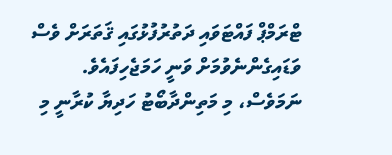ޓްރަމްޕް ފައްޓަވައި ދަތުރުފުޅުގައި ޤަތަރަށް ވެސް ވަޑައިގެންނެވުމަށް ވަނީ ހަމަޖެހިފައެވެ. ނަމަވެސް، މި މަތިންދާބޯޓު ހަދިޔާ ކުރާނީ މި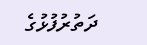ދަތުރުފުޅުގެ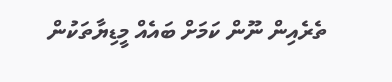ތެރެއިން ނޫން ކަމަށް ބައެއް މީޑިޔާތަކުން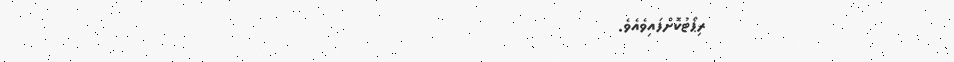ރިޕޯޓުކޮށްފައިވެއެވެ.